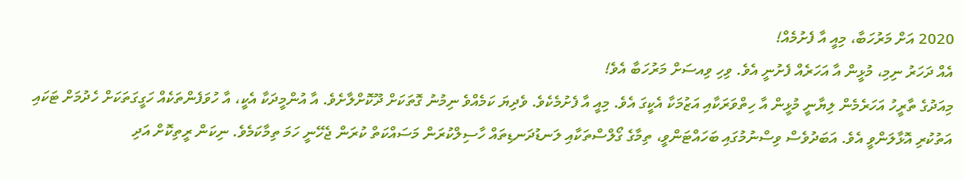2020 އަށް މަރުހަބާ، މިއީ އާ ފެށުމެއް!
އެއް ދަހަރު ނިމި، މުޅީން އާ އަހަރެއް ފެށުނީ އެވެ. ވިހި ވިއސަށް މަރުހަބާ އެވެ!
މިއަދުގެ ތާރީހު އަހަރެމެން ލިޔާނީ މުޅީން އާ ހިތްވަރަކާއި އަޒުމަކާ އެކީގަ އެވެ. މިއީ އާ ފެށުމެކެވެ. ވެދިޔަ ކަމެއްވެ ނިމުނު ގޮތަކަށް ދޫކޮށްލާށެވެ. އާ އުންމީދަކާ އެކީ، އާ ހުވަފެންތަކެއް ހަގީގަތަކަށް ހެދުމަށް ޓަކައި އަތުކުރި އޮޅާލަންވީ އެވެ. އަބަދުވެސް ވިސްނުމުގައި ބަހައްޓަންވީ، ތިމާގެ ގޯލްސްތަކާއި ލަނޑުދަނޑިތައް ހާސިލްކުރަން މަސައްކަތް ކުރަން ޖެހޭނީ ހަމަ ތިމާކަމެވެ. ނިކަން ރީތިކޮށް އަދި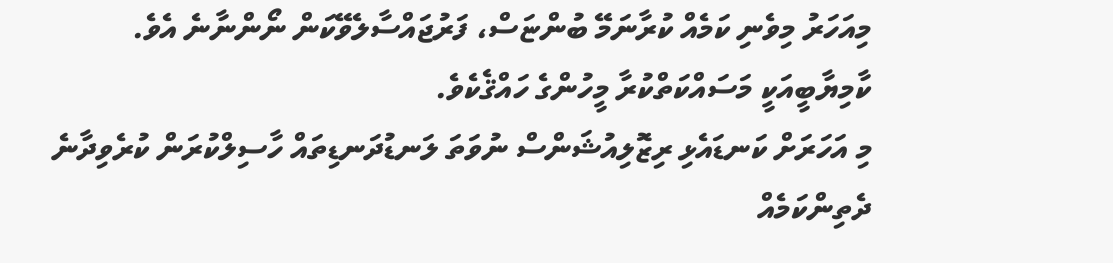މިއަހަރު މިވެނި ކަމެއް ކުރާނަމޭ ބުންޏަސް، ފަރުޖައްސާލެވޭކަން ނޯންނާނެ އެވެ. ކާމިޔާބީއަކީ މަސައްކަތްކުރާ މީހުންގެ ހައްޤެކެވެ.
މި އަހަރަށް ކަނޑައެޅި ރިޒޮލިއުޝަންސް ނުވަތަ ލަނޑުދަނޑިތައް ހާސިލްކުރަން ކުރެވިދާނެ ދެތިންކަމެއް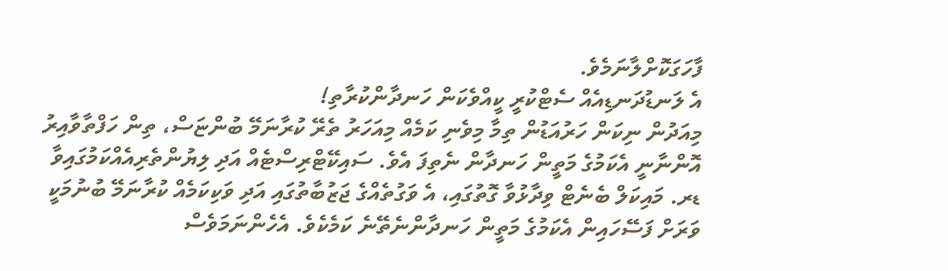ފާހަގަކޮށްލާނަމެވެ.
އެ ލަނޑުދަނޑިއެއް ސެޓްކުރީ ކީއްވެކަން ހަނދާންކުރާތި!
މިއަދުން ނިކަން ހަރުއަޑުން ތިމާ މިވެނި ކަމެއް މިއަހަރު ތެރޭ ކުރާނަމޭ ބުންޏަސް، ތިން ހަފްތާވާއިރު އޮންނާނީ އެކަމުގެ މަތީން ހަނދާން ނެތިފަ އެވެ. ސައިކޭޓްރިސްޓެއް އަދި ލިޔުންތެރިއެއްކަމުގައިވާ ޑރ. މައިކަލް ބެނެޓް ވިދާޅުވާ ގޮތުގައި، އެ ވަގުތެއްގެ ޖަޒުބާތުގައި އަދި ވަކިކަމެއް ކުރާނަމޭ ބުނުމަކީ ވަރަށް ފަސޭހައިން އެކަމުގެ މަތީން ހަނދާންނެތޭނެ ކަމެކެވެ. އެހެންނަމަވެސް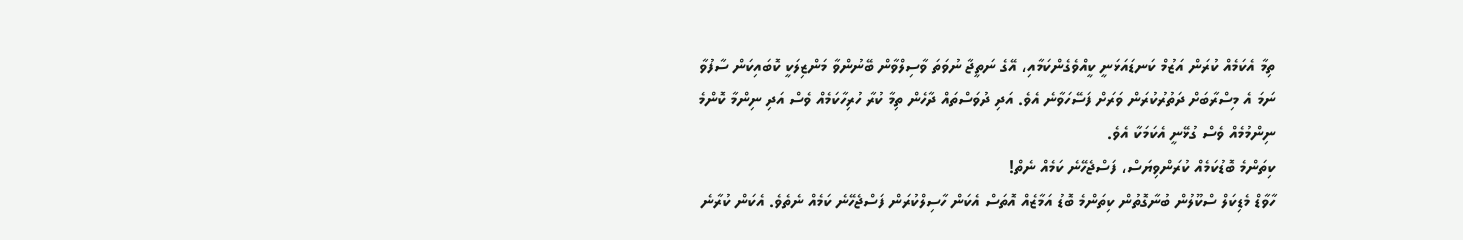ތިމާ އެކަމެއް ކުރަން އަޒުމް ކަނޑައަޅަނީ ކީއްވެގެންކަމާއި، އޭގެ ނަތީޖާ ނުވަތަ ވާސިލްވާން ބޭނުންވާ މަންޒިލަކީ ކޮބައިކަން ސާފުވާ ނަމަ އެ މިސްރާބަށް ދަތުރުކުރަން ވަރަށް ފަސޭހަވާނެ އެވެ. އަދި ދުވަސްތައް ދާހެން ތިމާ ކުރާ ހުރިހާކަމެއް ވެސް އަދި ނިންމާ ކޮންމެ ނިންމުމެއް ވެސް ގުޅޭނީ އެކަމަކާ އެވެ.
ކިތަންމެ ބޮޑުކަމެއް ކުރަންވިޔަސް، ފަސްޖެހޭނެ ކަމެއް ނެތް!
ހާވާޑް މެޑިކަލް ސްކޫލުން ބުނާގޮތުން ކިތަންމެ ބޮޑު އަމާޒެއް އޮތަސް އެކަން ހާސިލްކުރަން ފަސްޖެހޭނެ ކަމެއް ނެތެވެ. އެކަން ކުރާނެ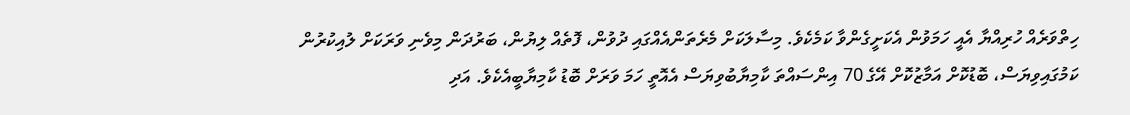ހިތްވަރެއް ހުރިއްޔާ އެއީ ހަމަވުން އެކަށީގެންވާ ކަމެކެވެ. މިސާލަކަށް މެރެތަންއެއްގައި ދުވުން، ފޮތެއް ލިޔުން، ބަރުދަން މިވެނި ވަރަކަށް ލުއިކުރުން ކަމުގައިވިޔަސް، ބޮޑުކޮށް އަމާޒުކޮށް އޭގެ 70 އިންސައްތަ ކާމިޔާބުވިޔަސް އެއޮތީ ހަމަ ވަރަށް ބޮޑު ކާމިޔާބީއެކެވެ. އަދި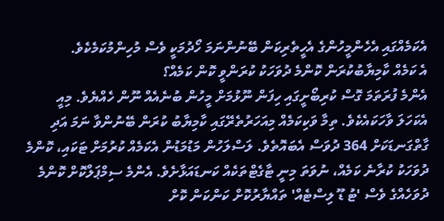އެކަމެއްގައި އެހެންމީހުންގެ އެހީތެރިކަން ބޭނުންނަމަ ހޯދުމަކީ ވެސް މުހިންމުކަމެކެވެ.
އެ ކަމެއް ކާމިޔާބުކުރަން ކޮންމެ ދުވަހަކު ކުރަންވީ ކޮން ކަމެއް؟
އެންމެ ފުރަތަމަ ގޮސް ކުރިބޯށީގައި ހިފަން ނޫޅުމަށް މީހުން ބުނެއެއް ނޫން ހެއްޔެވެ. މިއީ އެކަހަލަ ވާހަކައެކެވެ. ތިމާ ވަކިކަމެއް މިއަހަރުތެރޭގައި ކާމިޔާބު ކުރަން ބޭނުންވާ ނަމަ އަދި ގާތްގަނޑަކަށް 364 ދުވަސް އެބައޮތެވެ. ލަސްލަހުން މަޑުމަޑުން އެކަމެއް ކުރުމަށް ޓަކައި، ކޮންމެ ދުވަހަކު ކުރާނެ ކަމެއް، ނުވަތަ މިނީ ޓާގެޓްތަކެއް ކަނޑައަޅާށެވެ. އެންމެ ސިމްޕަލްކޮށް ކޮންމެ ދުވަހެއްގެ ވެސް 'ޓު ޑޫ ލިސްޓެއް' ތައްޔާރުކޮށް ކަންކަން ކޮށް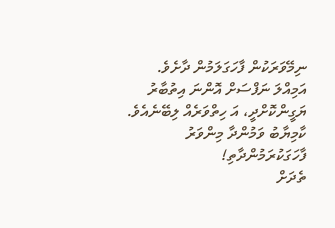ނިމޭވަރަކުން ފާހަގަލަމުން ދާށެވެ. އަމިއްލަ ނަފްސަށް އޮންނަ އިތުބާރު ޔަގީންކޮށްދީ، އަ ހިތްވަރެއް ލިބޭނެއެވެ.
ކާމިޔާބު ވަމުންދާ މިންވަރު ފާހަގަކުރަމުންދާތި!
ތެދަށް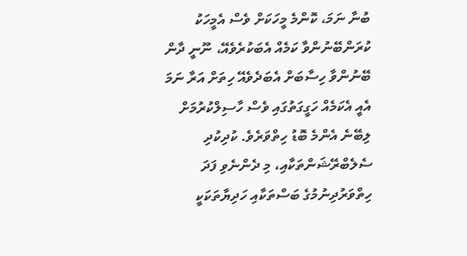ބުނާ ނަމަ، ކޮންމެ މީހަކަށް ވެސް އެމީހަކު ކުރަންބޭނުންވާ ކަމެއް އެބަކުރެވެއޭ، ނޫނީ ދާން ބޭނުންވާ ހިސާބަށް އެބަދެވެއޭ ހިތަށް އަރާ ނަމަ އެއީ އެކަމެއް ހަގީގަތުގައި ވެސް ހާސިލްކުރުމަށް ލިބޭނެ އެންމެ ބޮޑު ހިތްވަރެވެ. ކުދިކުދި ސެލެބްރޭޝަންތަކާއި، މި ދެންނެވި ފަދަ ހިތްވަރުދިނުމުގެ ބަސްތަކާއި ހަދިޔާތަކަކީ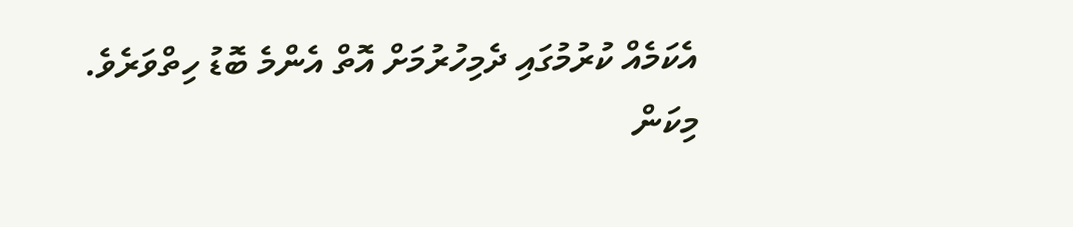އެކަމެއް ކުރުމުގައި ދެމިހުރުމަށް އޮތް އެންމެ ބޮޑު ހިތްވަރެވެ. މިކަން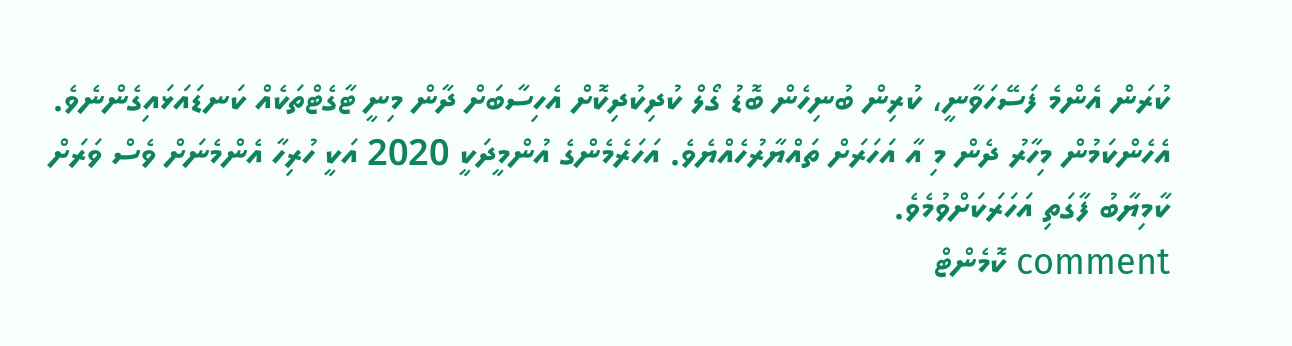ކުރަން އެންމެ ފަސޭހަވާނީ، ކުރިން ބުނިހެން ބޮޑު ގޯލް ކުދިކުދިކޮށް އެހިސާބަށް ދާން މިނީ ޓާގެޓްތަކެއް ކަނޑައަޅައިގެންނެވެ.
އެހެންކަމުން މިހާރު ދެން މި އާ އަހަރަށް ތައްޔާރުހެއްޔެވެ. އަހަރެމެންގެ އުންމީދަކީ 2020 އަކީ ހުރިހާ އެންމެނަށް ވެސް ވަރަށް ކާމިޔާބު ފާގަތި އަހަރަކަށްވުމެވެ.
comment ކޮމެންޓް